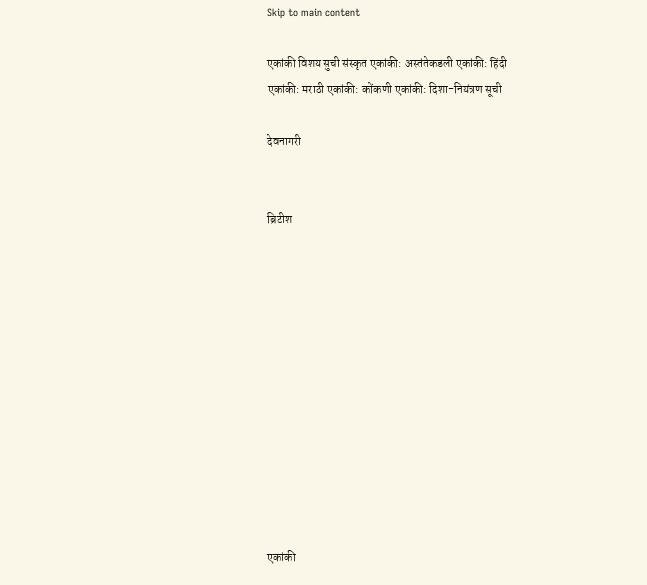Skip to main content

एकांकी विशय सुची संस्कृत एकांकी: अस्तंतेकडली एकांकी: हिंदी एकांकी: मराठी एकांकी: कोंकणी एकांकी: दिशा-नियंत्रण सूची

देवनागरी


ब्रिटीश












एकांकी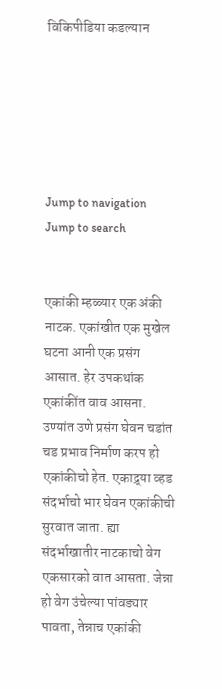विकिपीडिया कडल्यान






Jump to navigation
Jump to search


एकांकी म्हळ्यार एक अंकी नाटक. एकांखीत एक मुखेल घटना आनी एक प्रसंग आसात. हेर उपकथांक एकांकींत वाव आसना. उण्यांत उणे प्रसंग घेवन चडांत चड प्रभाव निर्माण करप हो एकांकीचो हेत. एकाद्र्या व्हड संदर्भाचो भार घेवन एकांकीची सुरवात जाता. ह्या संदर्भाखातीर नाटकाचो वेग एकसारको वात आसता. जेन्ना हो वेग उंचेल्या पांवड्यार पावता, तेन्नाच एकांकी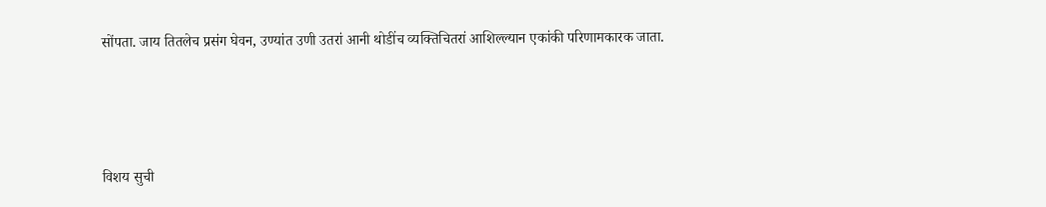सोंपता. जाय तितलेच प्रसंग घेवन, उण्यांत उणी उतरां आनी थोडींच व्यक्तिचितरां आशिल्ल्यान एकांकी परिणामकारक जाता.




विशय सुची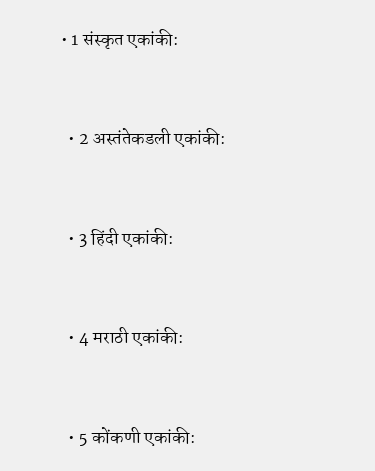• 1 संस्कृत एकांकी:


  • 2 अस्तंतेकडली एकांकी:


  • 3 हिंदी एकांकी:


  • 4 मराठी एकांकी:


  • 5 कोंकणी एकांकी: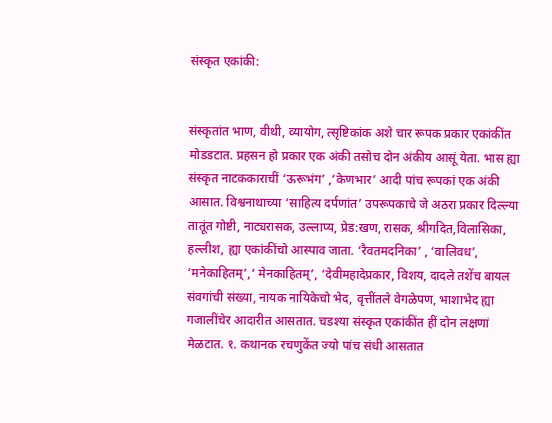संस्कृत एकांकी:


संस्कृतांत भाण, वीथी, व्यायोग, त्सृष्टिकांक अशे चार रूपक प्रकार एकांकींत मोडडटात. प्रहसन हो प्रकार एक अंकी तसोच दोन अंकीय आसूं येता. भास ह्या संस्कृत नाटककाराचीं ‘ऊरूभंग’ ,‘केणभार’ आदी पांच रूपकां एक अंकी आसात. विश्वनाथाच्या ‘साहित्य दर्पणांत’ उपरूपकाचे जे अठरा प्रकार दिल्ल्या तातूंत गोष्टी, नाट्यरासक, उल्लाप्य, प्रेड:खण, रासक, श्रीगदित,विलासिका, हल्लीश, ह्या एकांकींचो आस्पाव जाता. ‘रैवतमदनिका’ , ‘वालिवध’, ‘मनेकाहितम्’,‘ मेनकाहितम्’, ‘देवीमहादेप्रकार, विशय, दादले तशेंच बायल संवगांची संख्या, नायक नायिकेचो भेद, वृत्तींतले वेगळेपण, भाशाभेद ह्या गजालींचेर आदारीत आसतात. चडश्या संस्कृत एकांकींत हीं दोन लक्षणां मेळटात. १. कथानक रचणुकेंत ज्यो पांच संधी आसतात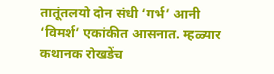तातूंतलयो दोन संधी ‘गर्भ’ आनी ‘विमर्श’ एकांकीत आसनात. म्हळ्यार कथानक रोखडेंच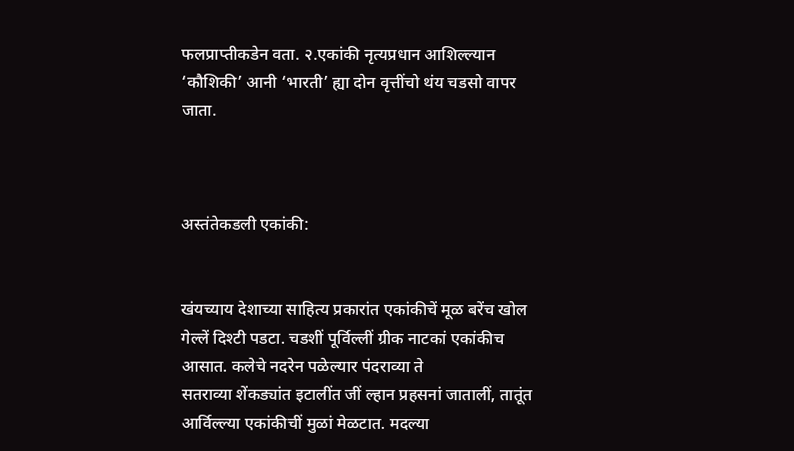फलप्राप्तीकडेन वता. २.एकांकी नृत्यप्रधान आशिल्ल्यान ‘कौशिकी’ आनी ‘भारती’ ह्या दोन वृत्तींचो थंय चडसो वापर जाता.



अस्तंतेकडली एकांकी:


खंयच्याय देशाच्या साहित्य प्रकारांत एकांकीचें मूळ बरेंच खोल गेल्लें दिश्टी पडटा. चडशीं पूर्विल्लीं ग्रीक नाटकां एकांकीच आसात. कलेचे नदरेन पळेल्यार पंदराव्या ते
सतराव्या शेंकड्यांत इटालींत जीं ल्हान प्रहसनां जातालीं, तातूंत आर्विल्ल्या एकांकीचीं मुळां मेळटात. मदल्या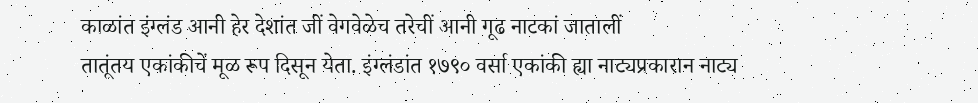काळांत इंग्लंड आनी हेर देशांत जीं वेगवेळेच तरेचीं आनी गूढ नाटकां जातालीं
तातूंतय एकांकीचें मूळ रूप दिसून येता. इंग्लंडांत १७९० वर्सा एकांकी ह्या नाट्यप्रकारान नाट्य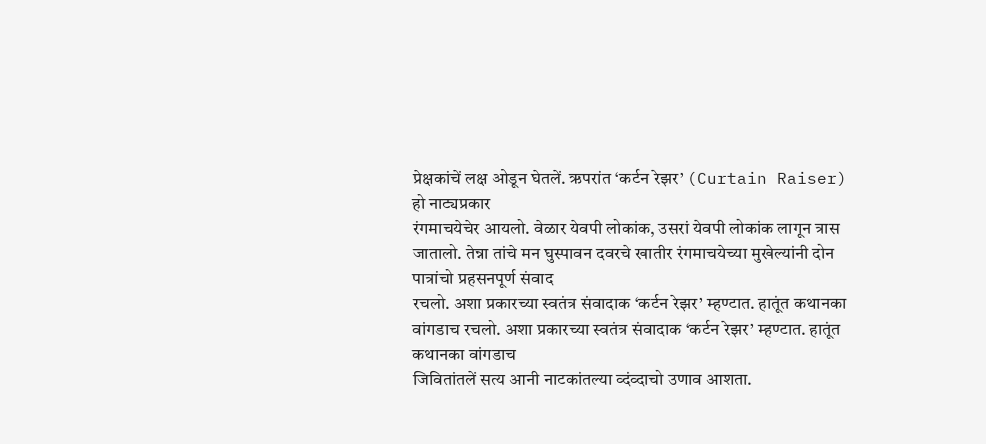प्रेक्षकांचें लक्ष ओडून घेतलें. ऋपरांत ‘कर्टन रेझर’ (Curtain Raiser) हो नाट्यप्रकार
रंगमाचयेचेर आयलो. वेळार येवपी लोकांक, उसरां येवपी लोकांक लागून त्रास जातालो. तेन्ना तांचे मन घुस्पावन दवरचे खातीर रंगमाचयेच्या मुखेल्यांनी दोन पात्रांचो प्रहसनपूर्ण संवाद
रचलो. अशा प्रकारच्या स्वतंत्र संवादाक ‘कर्टन रेझर’ म्हण्टात. हातूंत कथानका वांगडाच रचलो. अशा प्रकारच्या स्वतंत्र संवादाक ‘कर्टन रेझर’ म्हण्टात. हातूंत कथानका वांगडाच
जिवितांतलें सत्य आनी नाटकांतल्या व्दंव्दाचो उणाव आशता.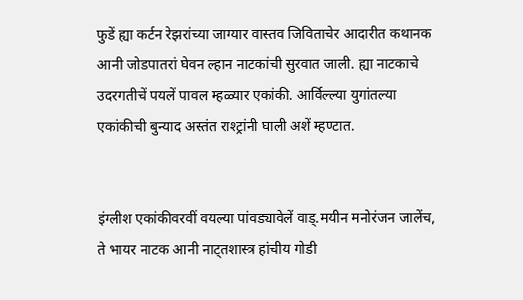फुडें ह्या कर्टन रेझरांच्या जाग्यार वास्तव जिविताचेर आदारीत कथानक आनी जोडपातरां घेवन ल्हान नाटकांची सुरवात जाली. ह्या नाटकाचे उदरगतीचें पयलें पावल म्हळ्यार एकांकी. आर्विल्ल्या युगांतल्या एकांकीची बुन्याद अस्तंत राश्ट्रांनी घाली अशें म्हण्टात.


इंग्लीश एकांकीवरवीं वयल्या पांवड्यावेलें वाड्.मयीन मनोरंजन जालेंच, ते भायर नाटक आनी नाट्तशास्त्र हांचीय गोडी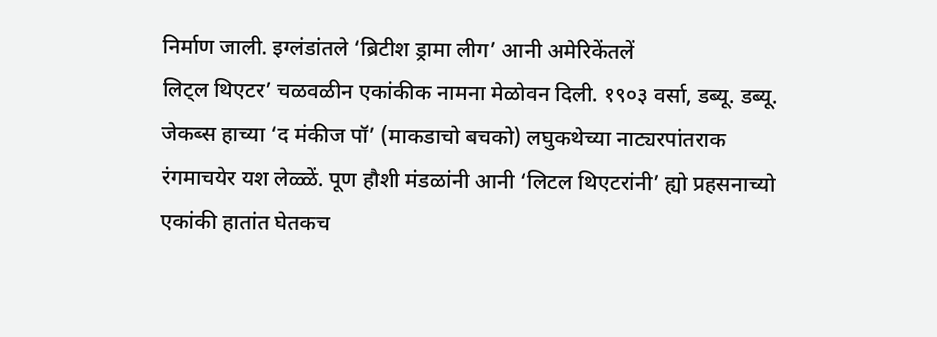निर्माण जाली. इग्लंडांतले ‘ब्रिटीश ड्रामा लीग’ आनी अमेरिकेंतलें
लिट्ल थिएटर’ चळवळीन एकांकीक नामना मेळोवन दिली. १९०३ वर्सा, डब्यू. डब्यू. जेकब्स हाच्या ‘द मंकीज पॉ’ (माकडाचो बचको) लघुकथेच्या नाट्यरपांतराक रंगमाचयेर यश लेळ्ळें. पूण हौशी मंडळांनी आनी ‘लिटल थिएटरांनी’ ह्यो प्रहसनाच्यो एकांकी हातांत घेतकच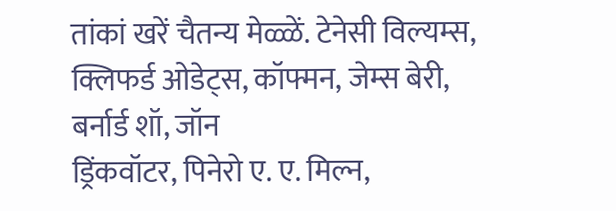तांकां खरें चैतन्य मेळ्ळें. टेनेसी विल्यम्स, क्लिफर्ड ओडेट्स, कॉफ्मन, जेम्स बेरी, बर्नार्ड शॉ, जॉन
ड्रिंकवॉटर, पिनेरो ए. ए. मिल्न,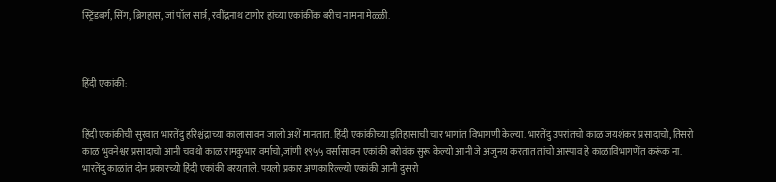स्ट्रिंडबर्ग, सिंग, ब्रिगहास, जां पॉल सार्त्र, रवींद्रनाथ टागोर हांच्या एकांकींक बरीच नामना मेळ्ळी.



हिंदी एकांकी:


हिंदी एकांकीची सुरवात भारतेंदु हरिश्चंद्राच्या कालासावन जालो अशें मानतात. हिंदी एकांकीच्या इतिहासाची चार भागांत विभागणी केल्या. भारतेंदु उपरांतचो काळ जयशंकर प्रसादाचो, तिसरो काळ भुवनेश्वर प्रसादाचो आनी चवथो काळ रामकुभार वर्माचो,जांणी १९५५ वर्सासावन एकांकी बरोवंक सुरू केल्यो आनी जे अजुनय करतात तांचो आस्पाव हे काळाविभागणेंत करूंक ना. भारतेंदु काळांत दोन प्रकारच्यो हिंदी एकांकी बरयताले. पयलो प्रकार अणकारिल्ल्यो एकांकी आनी दुसरो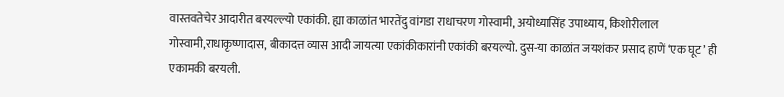वास्तवतेचेर आदारीत बरयल्ल्यो एकांकी. ह्या काळांत भारतेंदु वांगडा राधाचरण गोस्वामी, अयोध्यासिंह उपाध्याय, किशोरीलाल गोस्वामी,राधाकृष्णादास, बीकादत्त व्यास आदी जायत्या एकांकीकारांनी एकांकी बरयल्यो. दुस-या काळांत जयशंकर प्रसाद हाणें ‘एक घूट’ ही एकामकी बरयली.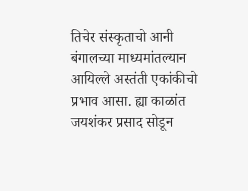तिचेर संस्कृताचो आनी बंगालच्या माध्यमांतल्यान आयिल्ले अस्तंती एकांकीचो प्रभाव आसा. ह्या काळांत जयशंकर प्रसाद सोडून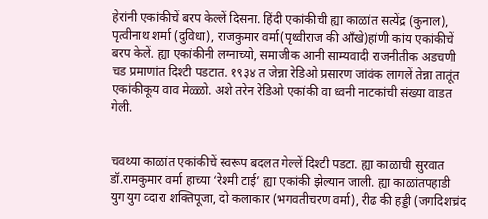हेरांनी एकांकीचें बरप केल्लें दिसना. हिंदी एकांकीची ह्या काळांत सत्येंद्र (कुनाल), पृत्वीनाथ शर्मा (दुविधा), राजकुमार वर्मा(पृथ्वीराज की ऑंखे)हांणी कांय एकांकीचें बरप केलें. ह्या एकांकीनी लग्नाच्यो, समाजीक आनी साम्यवादी राजनीतीक अडचणी चड प्रमाणांत दिश्टी पडटात. १९३४ त जेन्ना रेडिओ प्रसारण जांवंक लागलें तेन्ना तातूंत एकांकीकूय वाव मेळ्ळो. अशे तरेन रेडिओ एकांकी वा ध्वनी नाटकांची संख्या वाडत गेली.


चवथ्या काळांत एकांकीचें स्वरूप बदलत गेल्लें दिश्टी पडटा. ह्या काळाची सुरवात डॉ.रामकुमार वर्मा हाच्या ‘रेश्मी टाई’ ह्या एकांकी झेल्यान जाली. ह्या काळांतपहाडी युग युग व्दारा शक्तिपूजा, दो कलाकार (भगवतीचरण वर्मा), रीढ की हड्डी (जगदिशच्रंद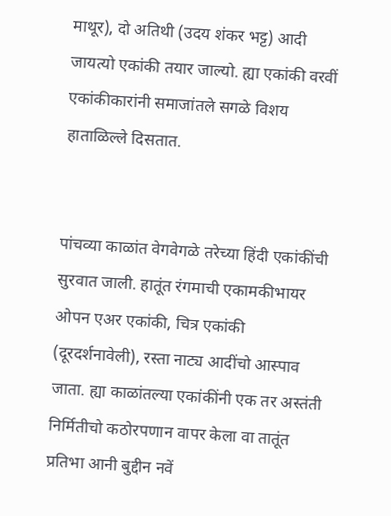माथूर), दो अतिथी (उदय शंकर भट्ट) आदी जायत्यो एकांकी तयार जाल्यो. ह्या एकांकी वरवीं एकांकीकारांनी समाजांतले सगळे विशय हाताळिल्ले दिसतात.


पांचव्या काळांत वेगवेगळे तरेच्या हिंदी एकांकींची सुरवात जाली. हातूंत रंगमाची एकामकीभायर ओपन एअर एकांकी, चित्र एकांकी (दूरदर्शनावेली), रस्ता नाट्य आदींचो आस्पाव जाता. ह्या काळांतल्या एकांकींनी एक तर अस्तंती निर्मितीचो कठोरपणान वापर केला वा तातूंत प्रतिभा आनी बुद्दीन नवें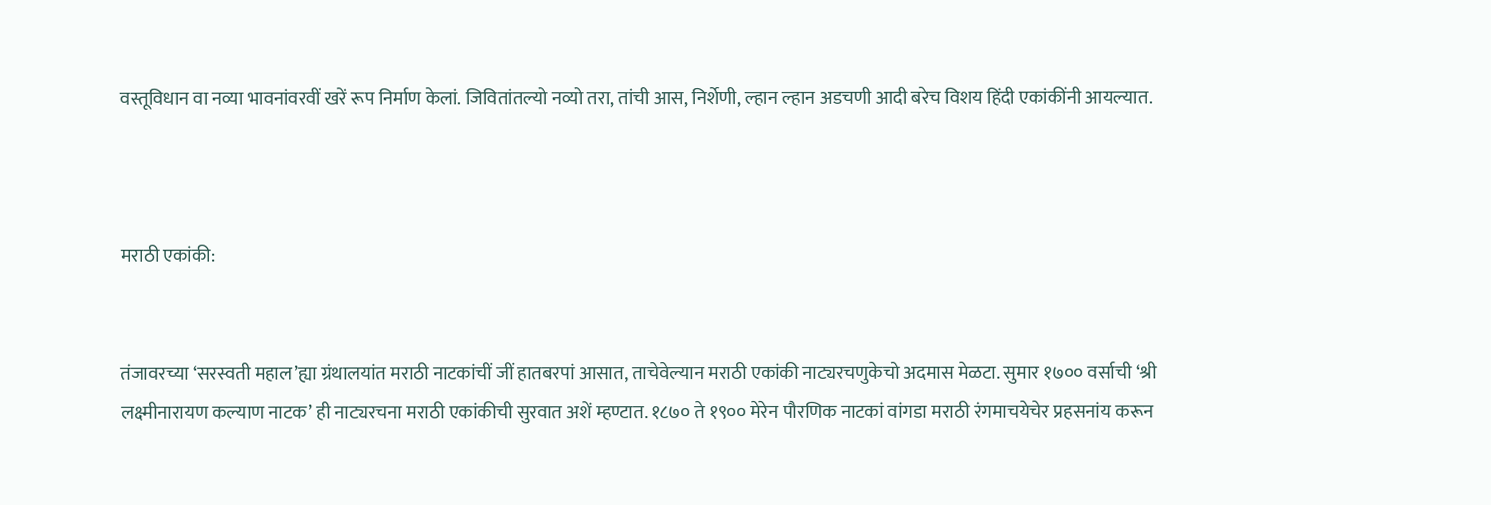वस्तूविधान वा नव्या भावनांवरवीं खरें रूप निर्माण केलां. जिवितांतल्यो नव्यो तरा, तांची आस, निर्शेणी, ल्हान ल्हान अडचणी आदी बरेच विशय हिंदी एकांकींनी आयल्यात.



मराठी एकांकी:


तंजावरच्या ‘सरस्वती महाल’ह्या ग्रंथालयांत मराठी नाटकांचीं जीं हातबरपां आसात, ताचेवेल्यान मराठी एकांकी नाट्यरचणुकेचो अदमास मेळटा. सुमार १७०० वर्साची ‘श्री लक्ष्मीनारायण कल्याण नाटक’ ही नाट्यरचना मराठी एकांकीची सुरवात अशें म्हण्टात. १८७० ते १९०० मेरेन पौरणिक नाटकां वांगडा मराठी रंगमाचयेचेर प्रहसनांय करून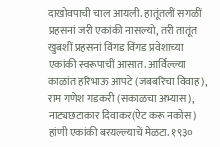दाखोवपाची चाल आयली. हातूंतलीं सगळीं प्रहसनां जरी एकांकी नासल्यो, तरी तातूंत खुबशीं प्रहसनां विंगड विंगड प्रवेशाच्या एकांकी स्वरूपाचीं आसात. आर्विल्ल्या काळांत हरिभाऊ आपटे (जबबरिचा विवाह), राम गणेश गडकरी (सकाळचा अभ्यास), नाट्यछटाकार दिवाकर(ऐट करू नकोस) हांणी एकांकी बरयल्ल्याचें मेळटा. १९३०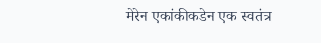मेरेन एकांकीकडेन एक स्वतंत्र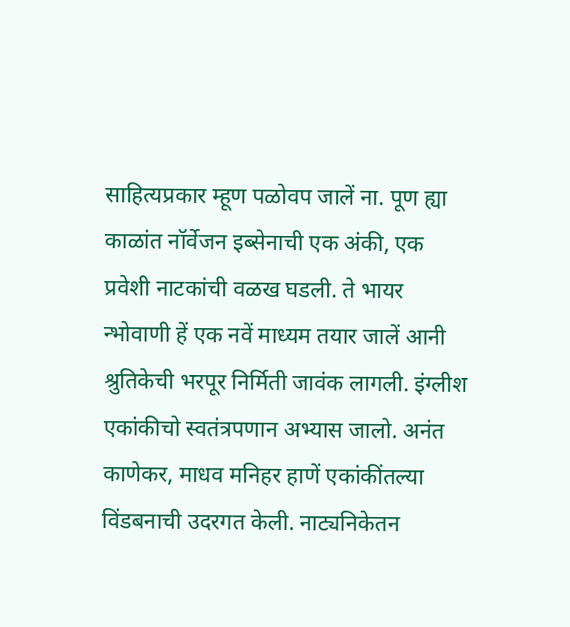साहित्यप्रकार म्हूण पळोवप जालें ना. पूण ह्या काळांत नॉर्वेजन इब्सेनाची एक अंकी, एक प्रवेशी नाटकांची वळख घडली. ते भायर न्भोवाणी हें एक नवें माध्यम तयार जालें आनी श्रुतिकेची भरपूर निर्मिती जावंक लागली. इंग्लीश एकांकीचो स्वतंत्रपणान अभ्यास जालो. अनंत काणेकर, माधव मनिहर हाणें एकांकींतल्या विंडबनाची उदरगत केली. नाट्यनिकेतन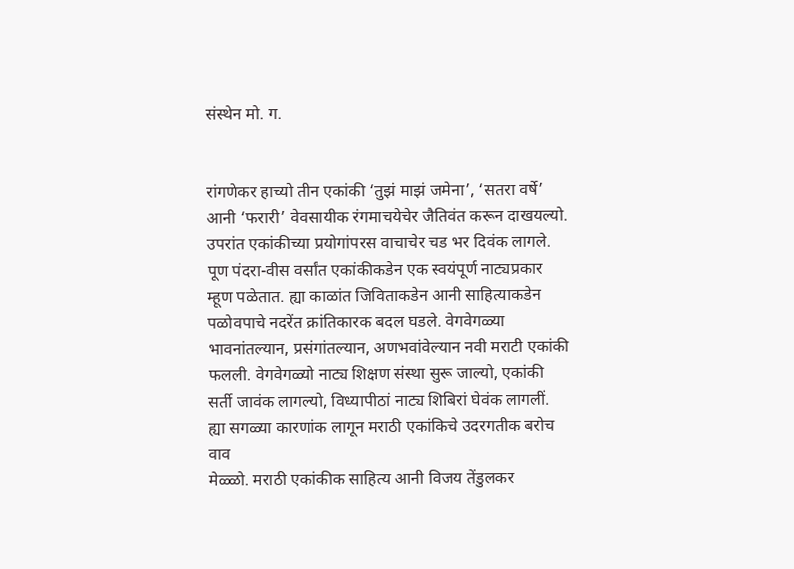संस्थेन मो. ग.


रांगणेकर हाच्यो तीन एकांकी ‘तुझं माझं जमेना’, ‘सतरा वर्षे’ आनी ‘फरारी’ वेवसायीक रंगमाचयेचेर जैतिवंत करून दाखयल्यो. उपरांत एकांकीच्या प्रयोगांपरस वाचाचेर चड भर दिवंक लागले. पूण पंदरा-वीस वर्सांत एकांकीकडेन एक स्वयंपूर्ण नाट्यप्रकार म्हूण पळेतात. ह्या काळांत जिविताकडेन आनी साहित्याकडेन पळोवपाचे नदरेंत क्रांतिकारक बदल घडले. वेगवेगळ्या भावनांतल्यान, प्रसंगांतल्यान, अणभवांवेल्यान नवी मराटी एकांकी फलली. वेगवेगळ्यो नाट्य शिक्षण संस्था सुरू जाल्यो, एकांकी सर्ती जावंक लागल्यो, विध्यापीठां नाट्य शिबिरां घेवंक लागलीं. ह्या सगळ्या कारणांक लागून मराठी एकांकिचे उदरगतीक बरोच वाव
मेळ्ळो. मराठी एकांकीक साहित्य आनी विजय तेंडुलकर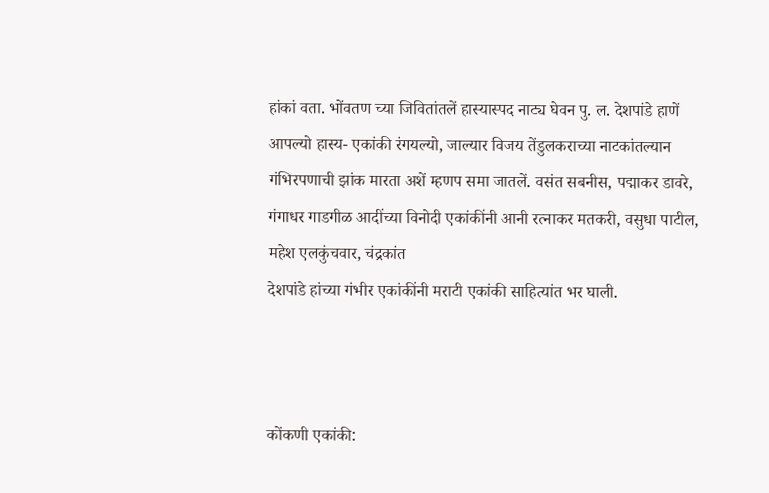हांकां वता. भोंवतण च्या जिवितांतलें हास्यास्पद नाट्य घेवन पु. ल. देशपांडे हाणें आपल्यो हास्य- एकांकी रंगयल्यो, जाल्यार विजय तेंडुलकराच्या नाटकांतल्यान गंभिरपणाची झांक मारता अशें म्हणप समा जातलें. वसंत सबनीस, पद्माकर डावरे, गंगाधर गाडगीळ आदींच्या विनोदी एकांकींनी आनी रत्नाकर मतकरी, वसुधा पाटील, महेश एलकुंचवार, चंद्रकांत
देशपांडे हांच्या गंभीर एकांकींनी मराटी एकांकी साहित्यांत भर घाली.



कोंकणी एकांकी: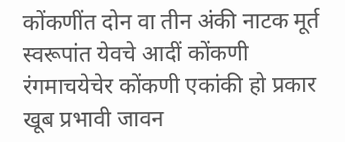कोंकणींत दोन वा तीन अंकी नाटक मूर्त स्वरूपांत येवचे आदीं कोंकणी रंगमाचयेचेर कोंकणी एकांकी हो प्रकार खूब प्रभावी जावन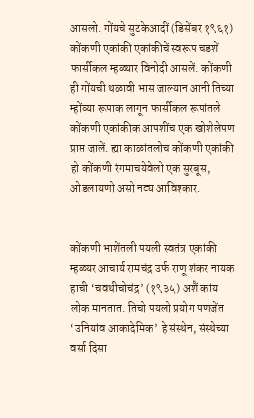आसलो. गोंयचे सुटकेआदीं (डिसेंबर १९६१) कोंकणी एकांकी एकांकीचें स्वरूप चडशें फार्सीकल म्हळ्यार विनोदी आसलें. कोंकणी ही गोंयची थळावी भास जाल्यान आनी तिच्या म्होंव्या रूपाक लागून फार्सीकल रूपांतले कोंकणी एकांकीक आपशींच एक खोशेलेपण प्राप्त जालें. ह्या काळांतलोच कोंकणी एकांकी हो कोंकणी रंगमाचयेवेलो एक सुरबूस, ओडलायणो असो नट्य आविश्कार.


कोंकणी भाशेंतली पयली स्वतंत्र एकांकी म्हळ्यर आचार्य रामचंद्र उर्फ राणू शंकर नायक हाची ‘चवथीचोचंद्र’ (१९३५) अशैं कांय लोक मानतात. तिचो पयलो प्रयोग पणजेंत ‘उनियांव आकादेमिक’ हे संस्थेन, संस्थेच्या वर्सा दिसा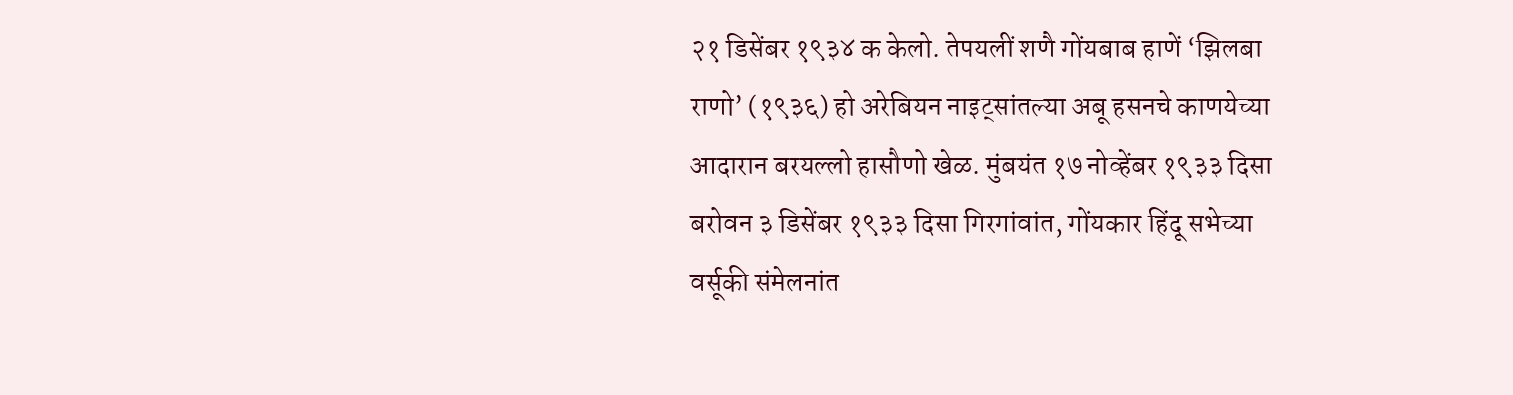२१ डिसेंबर १९३४ क केलो. तेपयलीं शणै गोंयबाब हाणें ‘झिलबा राणो’ (१९३६) हो अरेबियन नाइट्सांतल्या अबू हसनचे काणयेच्या आदारान बरयल्लो हासौणो खेळ. मुंबयंत १७ नोव्हेंबर १९३३ दिसा बरोवन ३ डिसेंबर १९३३ दिसा गिरगांवांत, गोंयकार हिंदू सभेच्या वर्सूकी संमेलनांत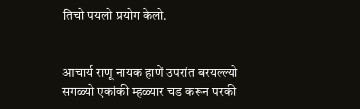तिचो पयलो प्रयोग केलो.


आचार्य राणू नायक हाणें उपरांत बरयल्ल्यो सगळ्यो एकांकी म्हळ्यार चड करून परकी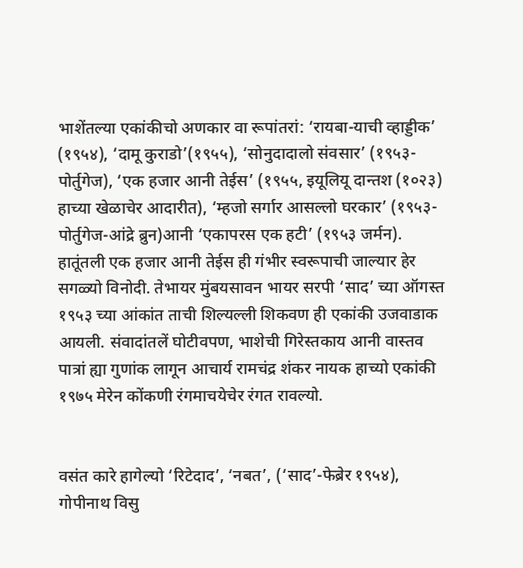भाशेंतल्या एकांकीचो अणकार वा रूपांतरां: ‘रायबा-याची व्हाड्डीक’ (१९५४), ‘दामू कुराडो’(१९५५), ‘सोनुदादालो संवसार’ (१९५३-पोर्तुगेज), ‘एक हजार आनी तेईस’ (१९५५, इयूलियू दान्तश (१०२३) हाच्या खेळाचेर आदारीत), ‘म्हजो सर्गार आसल्लो घरकार’ (१९५३-पोर्तुगेज-आंद्रे ब्रुन)आनी ‘एकापरस एक हटी’ (१९५३ जर्मन). हातूंतली एक हजार आनी तेईस ही गंभीर स्वरूपाची जाल्यार हेर सगळ्यो विनोदी. तेभायर मुंबयसावन भायर सरपी ‘साद’ च्या ऑगस्त १९५३ च्या आंकांत ताची शिल्यल्ली शिकवण ही एकांकी उजवाडाक आयली. संवादांतलें घोटीवपण, भाशेची गिरेस्तकाय आनी वास्तव पात्रां ह्या गुणांक लागून आचार्य रामचंद्र शंकर नायक हाच्यो एकांकी १९७५ मेरेन कोंकणी रंगमाचयेचेर रंगत रावल्यो.


वसंत कारे हागेल्यो ‘रिटेदाद’, ‘नबत’, (‘साद’-फेब्रेर १९५४), गोपीनाथ विसु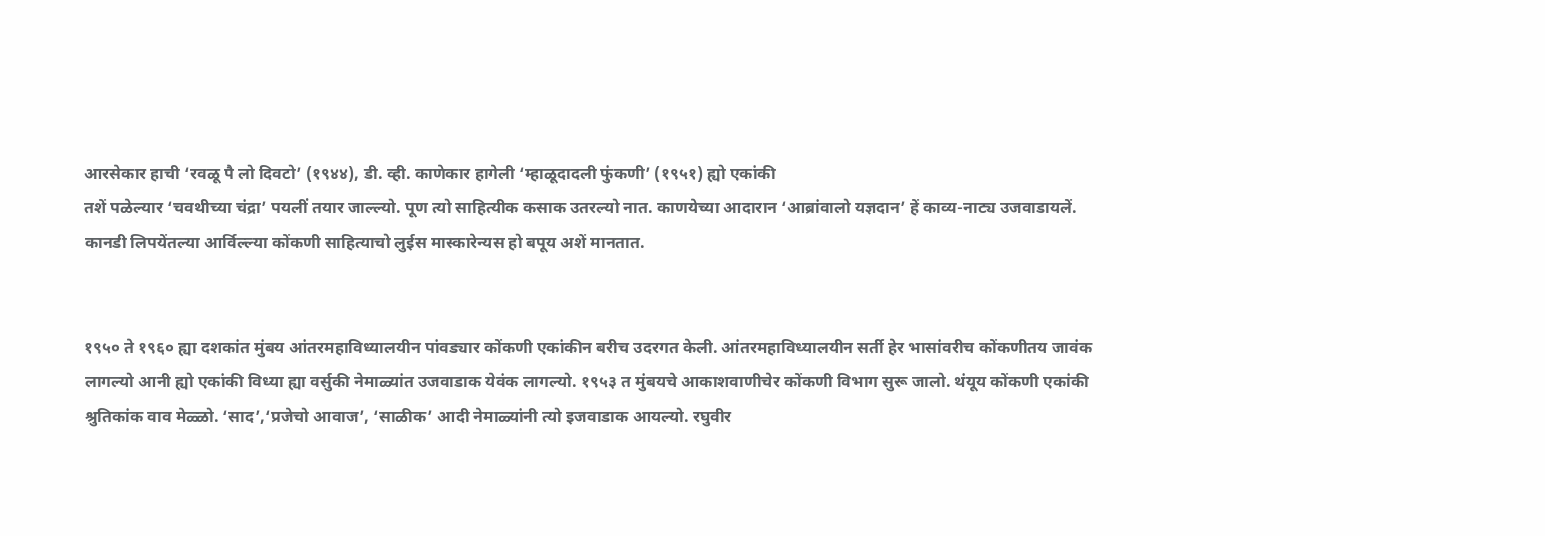आरसेकार हाची ‘रवळू पै लो दिवटो’ (१९४४), डी. व्ही. काणेकार हागेली ‘म्हाळूदादली फुंकणी’ (१९५१) ह्यो एकांकी
तशें पळेल्यार ‘चवथीच्या चंद्रा’ पयलीं तयार जाल्ल्यो. पूण त्यो साहित्यीक कसाक उतरल्यो नात. काणयेच्या आदारान ‘आब्रांवालो यज्ञदान’ हें काव्य-नाट्य उजवाडायलें. कानडी लिपयेंतल्या आर्विल्ल्या कोंकणी साहित्याचो लुईस मास्कारेन्यस हो बपूय अशें मानतात.


१९५० ते १९६० ह्या दशकांत मुंबय आंतरमहाविध्यालयीन पांवड्यार कोंकणी एकांकीन बरीच उदरगत केली. आंतरमहाविध्यालयीन सर्ती हेर भासांवरीच कोंकणीतय जावंक लागल्यो आनी ह्यो एकांकी विध्या ह्या वर्सुकी नेमाळ्यांत उजवाडाक येवंक लागल्यो. १९५३ त मुंबयचे आकाशवाणीचेर कोंकणी विभाग सुरू जालो. थंयूय कोंकणी एकांकी श्रुतिकांक वाव मेळ्ळो. ‘साद’,‘प्रजेचो आवाज’, ‘साळीक’ आदी नेमाळ्यांनी त्यो इजवाडाक आयल्यो. रघुवीर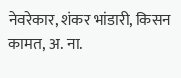नेवरेकार, शंकर भांडारी, किसन कामत, अ. ना.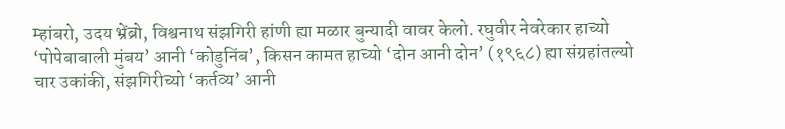म्हांबरो, उदय भ्रेंब्रो, विश्वनाथ संझगिरी हांणी ह्या मळार बुन्यादी वावर केलो. रघुवीर नेवरेकार हाच्यो ‘पोपेबाबाली मुंबय’ आनी ‘कोडुनिंब’, किसन कामत हाच्यो ‘दोन आनी दोन’ (१९६८) ह्या संग्रहांतल्यो चार उकांकी, संझगिरीच्यो ‘कर्तव्य’ आनी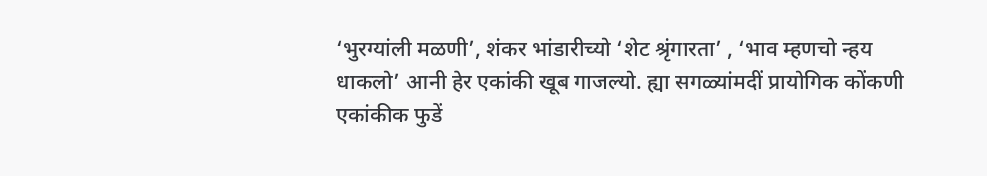‘भुरग्यांली मळणी’, शंकर भांडारीच्यो ‘शेट श्रृंगारता’ , ‘भाव म्हणचो न्हय धाकलो’ आनी हेर एकांकी खूब गाजल्यो. ह्या सगळ्यांमदीं प्रायोगिक कोंकणी एकांकीक फुडें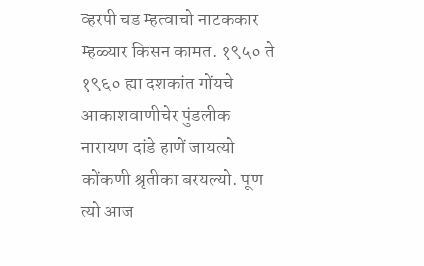व्हरपी चड म्हत्वाचो नाटककार म्हळ्यार किसन कामत. १९५० ते १९६० ह्या दशकांत गोंयचे आकाशवाणीचेर पुंडलीक
नारायण दांडे हाणें जायत्यो कोंकणी श्रृतीका बरयल्यो. पूण त्यो आज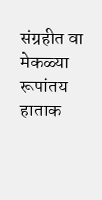संग्रहीत वा मेकळ्या रूपांतय हाताक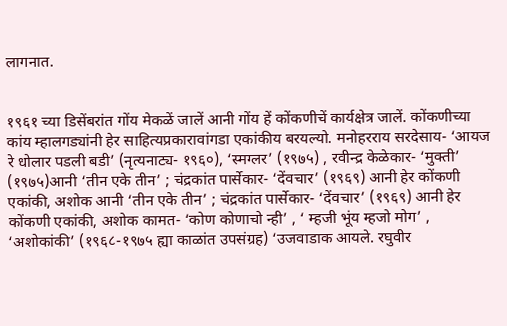लागनात.


१९६१ च्या डिसेंबरांत गोंय मेकळें जालें आनी गोंय हें कोंकणीचें कार्यक्षेत्र जालें. कोंकणीच्या कांय म्हालगड्यांनी हेर साहित्यप्रकारावांगडा एकांकीय बरयल्यो. मनोहरराय सरदेसाय- ‘आयज रे धोलार पडली बडी’ (नृत्यनाट्य- १९६०), ‘स्मग्लर’ (१९७५) , रवीन्द्र केळेकार- ‘मुक्ती’ (१९७५)आनी ‘तीन एके तीन’ ; चंद्रकांत पार्सेकार- ‘देंवचार’ (१९६९) आनी हेर कोंकणी एकांकी, अशोक आनी ‘तीन एके तीन’ ; चंद्रकांत पार्सेकार- ‘देंवचार’ (१९६९) आनी हेर कोंकणी एकांकी, अशोक कामत- ‘कोण कोणाचो न्ही’ , ‘ म्हजी भूंय म्हजो मोग’ , ‘अशोकांकी’ (१९६८-१९७५ ह्या काळांत उपसंग्रह) ‘उजवाडाक आयले. रघुवीर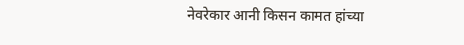नेवरेकार आनी किसन कामत हांच्या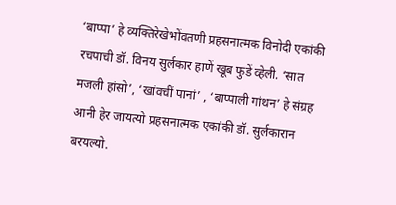‘बाप्पा’ हे व्यक्तिरेखेभोंवतणी प्रहसनात्मक विनोदी एकांकी रचपाची डॉ. विनय सुर्लकार हाणें खूब फुडें व्हेली. ‘सात मजली हांसो’, ‘खांवचीं पानां’ , ‘बाप्पाली गांथन’ हे संग्रह आनी हेर जायत्यो प्रहसनात्मक एकांकी डॉ. सुर्लकारान बरयल्यो.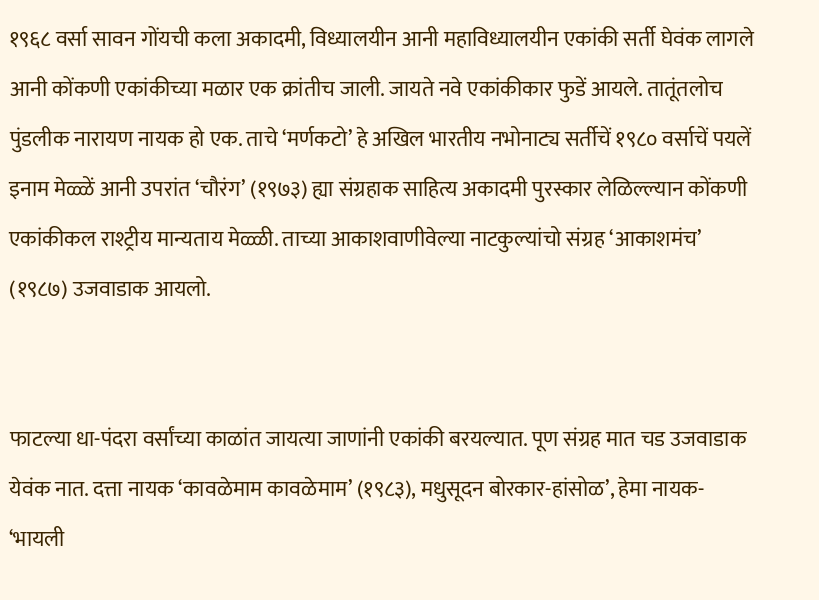१९६८ वर्सा सावन गोंयची कला अकादमी, विध्यालयीन आनी महाविध्यालयीन एकांकी सर्ती घेवंक लागले आनी कोंकणी एकांकीच्या मळार एक क्रांतीच जाली. जायते नवे एकांकीकार फुडें आयले. तातूंतलोच पुंडलीक नारायण नायक हो एक. ताचे ‘मर्णकटो’ हे अखिल भारतीय नभोनाट्य सर्तीचें १९८० वर्साचें पयलें इनाम मेळ्ळें आनी उपरांत ‘चौरंग’ (१९७३) ह्या संग्रहाक साहित्य अकादमी पुरस्कार लेळिल्ल्यान कोंकणी एकांकीकल राश्ट्रीय मान्यताय मेळ्ळी. ताच्या आकाशवाणीवेल्या नाटकुल्यांचो संग्रह ‘आकाशमंच’ (१९८७) उजवाडाक आयलो.


फाटल्या धा-पंदरा वर्सांच्या काळांत जायत्या जाणांनी एकांकी बरयल्यात. पूण संग्रह मात चड उजवाडाक येवंक नात. दत्ता नायक ‘कावळेमाम कावळेमाम’ (१९८३), मधुसूदन बोरकार-हांसोळ’, हेमा नायक- ‘भायली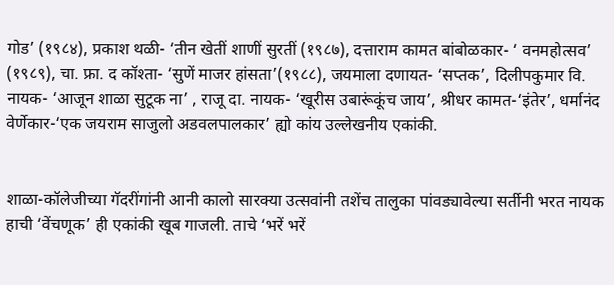गोड’ (१९८४), प्रकाश थळी- ‘तीन खेतीं शाणीं सुरतीं (१९८७), दत्ताराम कामत बांबोळकार- ‘ वनमहोत्सव’ (१९८९), चा. फ्रा. द कॉश्ता- ‘सुणें माजर हांसता’(१९८८), जयमाला दणायत- ‘सप्तक’, दिलीपकुमार वि. नायक- ‘आजून शाळा सुटूक ना’ , राजू दा. नायक- ‘खूरीस उबारूंकूंच जाय’, श्रीधर कामत-‘इंतेर’, धर्मानंद वेर्णेकार-‘एक जयराम साजुलो अडवलपालकार’ ह्यो कांय उल्लेखनीय एकांकी.


शाळा-कॉलेजीच्या गॅदरींगांनी आनी कालो सारक्या उत्सवांनी तशेंच तालुका पांवड्यावेल्या सर्तीनी भरत नायक हाची ‘वेंचणूक’ ही एकांकी खूब गाजली. ताचे ‘भरें भरें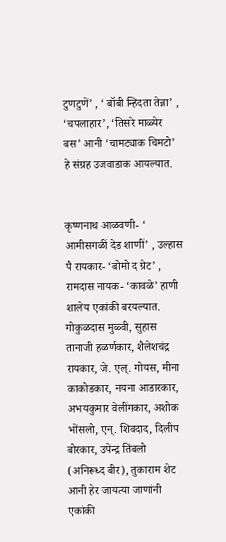टुणटुणें’ , ‘ बॉबी न्हिदता तेन्ना’ , ‘चपलाहार’, ‘तिसरे माळ्येर बस’ आनी ‘चामट्याक चिमटो’ हे संग्रह उजवाडाक आयल्यात.


कृष्णनाथ आळवणी- ‘ आमीसगळीं देड शाणीं’ , उल्हास पै रायकार- ‘बोमो द ग्रेट’ , रामदास नायक- ‘कावळे’ हाणी शालेय एकांकी बरयल्यात. गोकुळदास मुळ्वी, सुहास तानाजी हळर्णकार, शैलेशचंद्र रायकार, जे. एल्. गोयस, मीना काकोडकार, नयना आडारकार, अभयकुमार वेलींगकार, अशोक भोंसलो, एन्. शिवदाद, दिलीप बोरकार, उपेन्द्र तिंबलो (अनिरूध्द बीर), तुकाराम शेट आनी हेर जायत्या जाणांनी एकांकी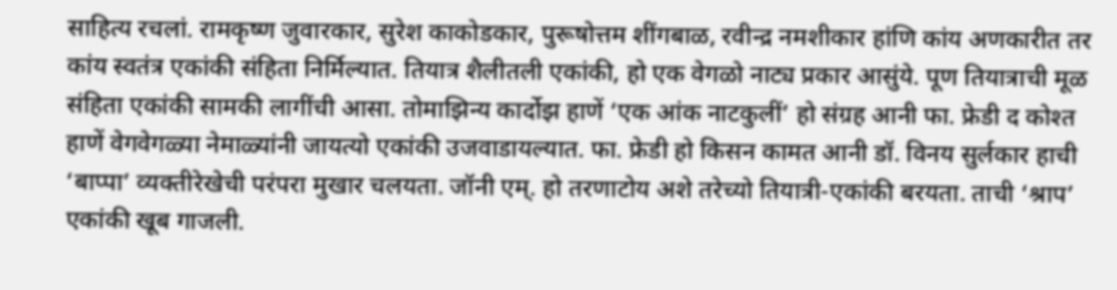साहित्य रचलां. रामकृष्ण जुवारकार, सुरेश काकोडकार, पुरूषोत्तम शींगबाळ, रवीन्द्र नमशीकार हांणि कांय अणकारीत तर कांय स्वतंत्र एकांकी संहिता निर्मिल्यात. तियात्र शैलीतली एकांकी, हो एक वेगळो नाट्य प्रकार आसुंये. पूण तियात्राची मूळ संहिता एकांकी सामकी लागींची आसा. तोमाझिन्य कार्दोझ हाणें ‘एक आंक नाटकुलीं’ हो संग्रह आनी फा. फ्रेडी द कोश्त हाणें वेगवेगळ्या नेमाळ्यांनी जायत्यो एकांकी उजवाडायल्यात. फा. फ्रेडी हो किसन कामत आनी डॉ. विनय सुर्लकार हाची ‘बाप्पा’ व्यक्तीरेखेची परंपरा मुखार चलयता. जॉनी एम्. हो तरणाटोय अशे तरेच्यो तियात्री-एकांकी बरयता. ताची ‘श्राप’ एकांकी खूब गाजली.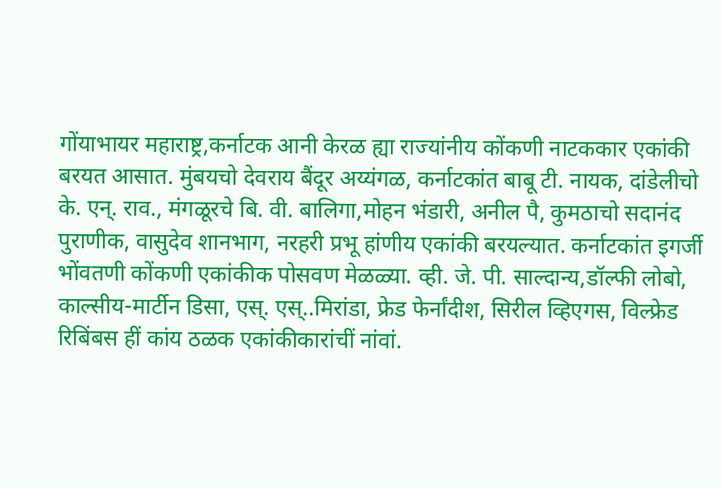गोंयाभायर महाराष्ट्र,कर्नाटक आनी केरळ ह्या राज्यांनीय कोंकणी नाटककार एकांकी बरयत आसात. मुंबयचो देवराय बैंदूर अय्यंगळ, कर्नाटकांत बाबू टी. नायक, दांडेलीचो के. एन्. राव., मंगळूरचे बि. वी. बालिगा,मोहन भंडारी, अनील पै, कुमठाचो सदानंद पुराणीक, वासुदेव शानभाग, नरहरी प्रभू हांणीय एकांकी बरयल्यात. कर्नाटकांत इगर्जी भोंवतणी कोंकणी एकांकीक पोसवण मेळळ्या. व्ही. जे. पी. साल्दान्य,डॉल्फी लोबो, काल्सीय-मार्टीन डिसा, एस्. एस्..मिरांडा, फ्रेड फेर्नांदीश, सिरील व्हिएगस, विल्फ्रेड रिबिंबस हीं कांय ठळक एकांकीकारांचीं नांवां.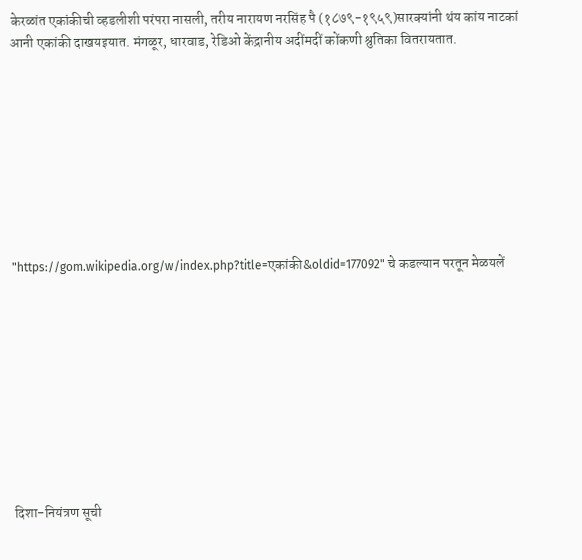केरळांत एकांकीची व्हडलीशी परंपरा नासली, तरीय नारायण नरसिंह पै (१८७९-१९५९)सारक्यांनी थंय कांय नाटकां आनी एकांकी दाखयइयात. मंगळूर, धारवाड, रेडिओ केंद्रानीय अदींमदीं कोंकणी श्रुतिका वितरायतात.









"https://gom.wikipedia.org/w/index.php?title=एकांकी&oldid=177092" चे कडल्यान परतून मेळयलें










दिशा-नियंत्रण सूची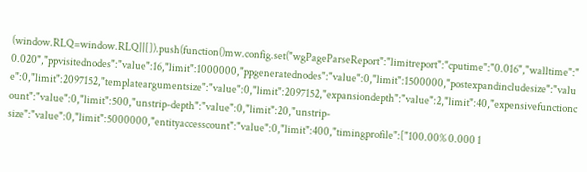(window.RLQ=window.RLQ||[]).push(function()mw.config.set("wgPageParseReport":"limitreport":"cputime":"0.016","walltime":"0.020","ppvisitednodes":"value":16,"limit":1000000,"ppgeneratednodes":"value":0,"limit":1500000,"postexpandincludesize":"value":0,"limit":2097152,"templateargumentsize":"value":0,"limit":2097152,"expansiondepth":"value":2,"limit":40,"expensivefunctioncount":"value":0,"limit":500,"unstrip-depth":"value":0,"limit":20,"unstrip-size":"value":0,"limit":5000000,"entityaccesscount":"value":0,"limit":400,"timingprofile":["100.00% 0.000 1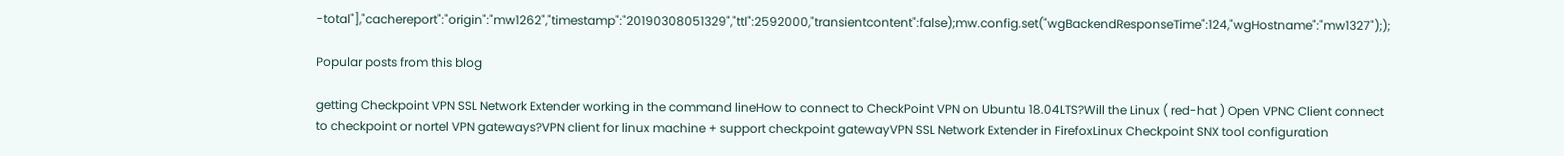-total"],"cachereport":"origin":"mw1262","timestamp":"20190308051329","ttl":2592000,"transientcontent":false);mw.config.set("wgBackendResponseTime":124,"wgHostname":"mw1327"););

Popular posts from this blog

getting Checkpoint VPN SSL Network Extender working in the command lineHow to connect to CheckPoint VPN on Ubuntu 18.04LTS?Will the Linux ( red-hat ) Open VPNC Client connect to checkpoint or nortel VPN gateways?VPN client for linux machine + support checkpoint gatewayVPN SSL Network Extender in FirefoxLinux Checkpoint SNX tool configuration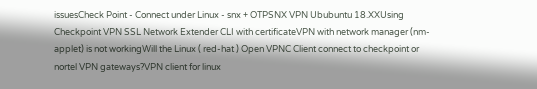issuesCheck Point - Connect under Linux - snx + OTPSNX VPN Ububuntu 18.XXUsing Checkpoint VPN SSL Network Extender CLI with certificateVPN with network manager (nm-applet) is not workingWill the Linux ( red-hat ) Open VPNC Client connect to checkpoint or nortel VPN gateways?VPN client for linux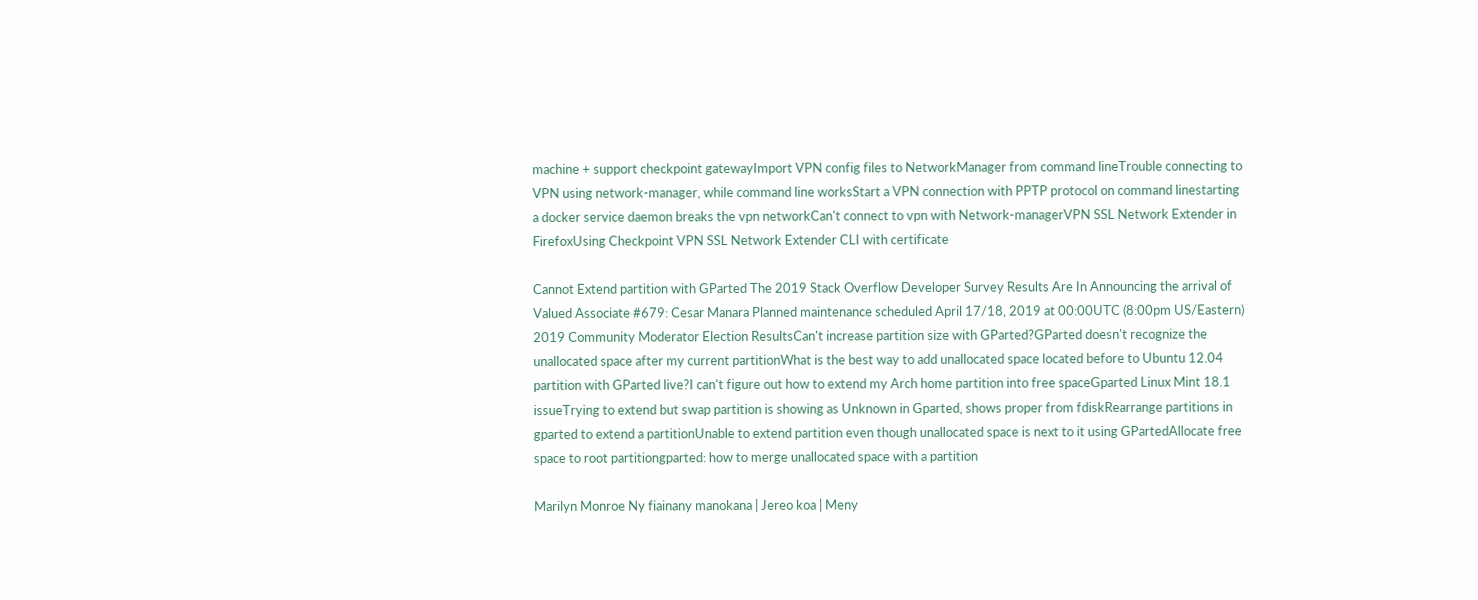machine + support checkpoint gatewayImport VPN config files to NetworkManager from command lineTrouble connecting to VPN using network-manager, while command line worksStart a VPN connection with PPTP protocol on command linestarting a docker service daemon breaks the vpn networkCan't connect to vpn with Network-managerVPN SSL Network Extender in FirefoxUsing Checkpoint VPN SSL Network Extender CLI with certificate

Cannot Extend partition with GParted The 2019 Stack Overflow Developer Survey Results Are In Announcing the arrival of Valued Associate #679: Cesar Manara Planned maintenance scheduled April 17/18, 2019 at 00:00UTC (8:00pm US/Eastern) 2019 Community Moderator Election ResultsCan't increase partition size with GParted?GParted doesn't recognize the unallocated space after my current partitionWhat is the best way to add unallocated space located before to Ubuntu 12.04 partition with GParted live?I can't figure out how to extend my Arch home partition into free spaceGparted Linux Mint 18.1 issueTrying to extend but swap partition is showing as Unknown in Gparted, shows proper from fdiskRearrange partitions in gparted to extend a partitionUnable to extend partition even though unallocated space is next to it using GPartedAllocate free space to root partitiongparted: how to merge unallocated space with a partition

Marilyn Monroe Ny fiainany manokana | Jereo koa | Meny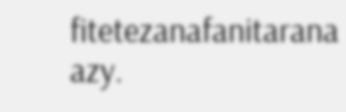fitetezanafanitarana azy.